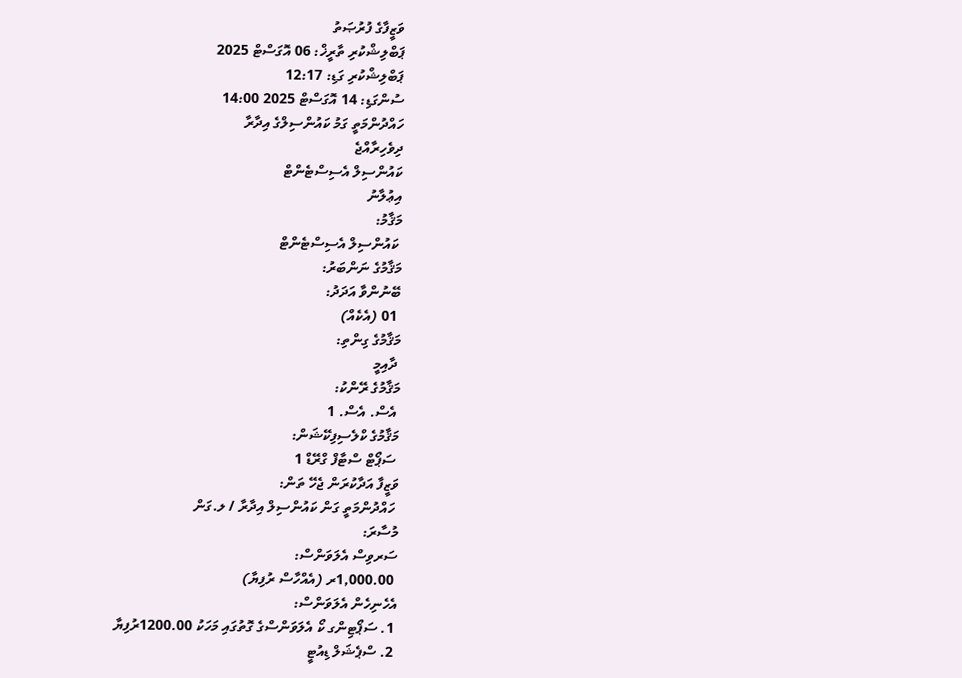ވަޒީފާގެ ފުރުޞަތު
ޕަބްލިޝްކުރި ތާރީޚް: 06 އޮގަސްޓް 2025
ޕަބްލިޝްކުރި ގަޑި: 12:17
ސުންގަޑި: 14 އޮގަސްޓް 2025 14:00
ހައްދުންމަތީ ގަމު ކައުންސިލްގެ އިދާރާ
ދިވެހިރާއްޖެ
ކައުންސިލް އެސިސްޓެންޓް
އިޢުލާނު
މަޤާމު:
 ކައުންސިލް އެސިސްޓެންޓް
މަޤާމުގެ ނަންބަރު:
ބޭނުންވާ އަދަދު:
 01 (އެކެއް)
މަޤާމުގެ ގިންތި:
 ދާއިމީ
މަޤާމުގެ ރޭންކު:
 އެސް. އެސް. 1
މަޤާމުގެ ކްލެސިފިކޭޝަން:
 ސަޕޯޓް ސްޓާފް ގްރޭޑް 1
ވަޒީފާ އަދާކުރަން ޖެހޭ ތަން:
 ހައްދުންމަތީ ގަން ކައުންސިލް އިދާރާ / ލ.ގަން
މުސާރަ:
ސަރވިސް އެލަވަންސް:
 1,000.00ރ (އެއްހާސް ރުފިޔާ)
އެހެނިހެން އެލަވަންސް:
 1. ސަޕޯޓިންގ ކޯ އެލަވަންސްގެ ގޮތުގައި މަހަކު 1200.00ރުފިޔާ
 2. ސްޕެޝަލް ޑިއުޓީ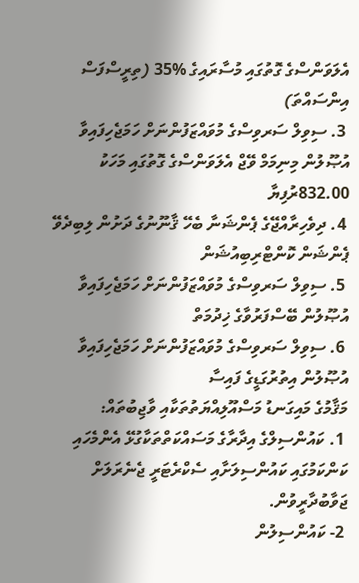އެލަވަންސްގެ ގޮތުގައި މުސާރައިގެ %35 (ތިރީސްފަސް އިންސައްތަ)
 3. ސިވިލް ސަރވިސްގެ މުވައްޒަފުންނަށް ހަމަޖެހިފައިވާ އުޞޫލުން މިނިމަމް ވޭޖް އެލަވަންސްގެ ގޮތުގައި މަހަކު 832.00ރުފިޔާ
 4. ދިވެހިރާއްޖޭގެ ޕެންޝަނާ ބެހޭ ޤާނޫނުގެ ދަށުން ލިބިދެވޭ ޕެންޝަން ކޮންޓްރިބިއުޝަން
 5. ސިވިލް ސަރވިސްގެ މުވައްޒަފުންނަށް ހަމަޖެހިފައިވާ އުޞޫލުން ބޭސްފަރުވާގެ ޚިދުމަތް
 6. ސިވިލް ސަރވިސްގެ މުވައްޒަފުންނަށް ހަމަޖެހިފައިވާ އުޞޫލުން އިތުރުގަޑީގެ ފައިސާ
މަޤާމުގެ މައިގަނޑު މަސްއޫލިއްޔަތުތަކާއި ވާޖިބުތައް:
 1. ކައުންސިލްގެ އިދާރާގެ މަސައްކަތްތަކާގުޅޭ އެންމެހައި ކަންކަމުގައި ކައުންސިލަށާއި ސެކްރެޓަރީ ޖެނެރަލަށް ޖަވާބުދާރީވުން.
 2- ކައުންސިލުން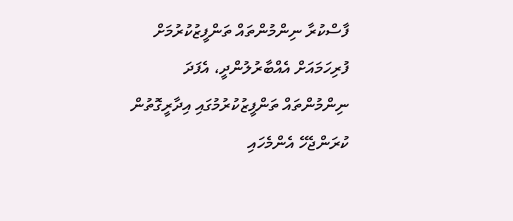ފާސްކުރާ ނިންމުންތައް ތަންފީޒުކުރުމަށް ފުރިހަމައަށް އެއްބާރުލުންދީ، އެފަދަ ނިންމުންތައް ތަންފީޒުކުރުމުގައި އިދާރީގޮތުން ކުރަންޖެހޭ އެންމެހައި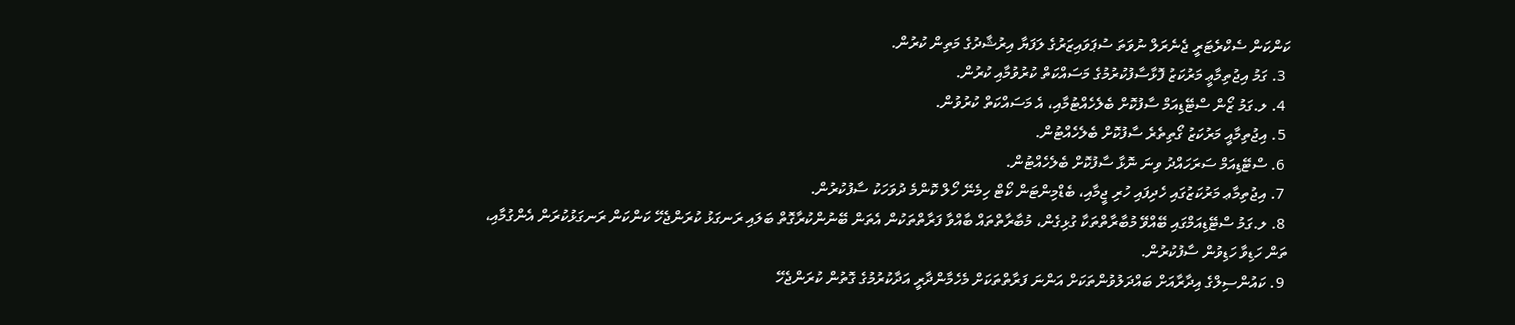ކަންކަން ސެކްރެޓަރީ ޖެނެރަލް ނުވަތަ ސުޕަވައިޒަރުގެ ލަފަޔާ އިރުޝާދުގެ މަތިން ކުރުން.
 3. ގަމު އިޖުތިމާޢީ މަރުކަޒު ފޮޅާސާފުކުރުމުގެ މަސައްކަތް ކުރުވުމާއި ކުރުން.
 4. ލ.ގަމު ޒޯން ސްޓޭޑިއަމް ސާފުކޮށް ބެލެހެއްޓުމާއި، އެ މަސައްކަތް ކުރުވުން.
 5. އިޖުތިމާއީ މަރުކަޒު ގޯތިތެރެ ސާފުކޮށް ބެލެހެއްޓުން.
 6. ސްޓޭޑިއަމް ސަރަހައްދު ވިނަ ނޮޅާ ސާފުކޮށް ބެލެހެއްޓުން.
 7. އިޖުތިމާޢ މަރުކަޒުގައި ހެދިފައި ހުރި ޖީމާއި، ބެޑްމިންޓަން ކޯޓް ހިމެނޭ ހޯލް ކޮންމެ ދުވަހަކު ސާފުކުރުން.
 8. ލ.ގަމު ސްޓޭޑިއަމްގައި ބޭއްވޭ މުބާރާތްތަކާ ގުޅިގެން، މުބާރާތްތައް ބާއްވާ ފަރާތްތަކުން އެތަން ބޭނުންކުރާގޮތް ބަލައި ރަނގަޅު ކުރަންޖެހޭ ކަންކަން ރަނގަޅުކުރަން އެންގުމާއި، ތަން ހަޑިވާ ހަޑިވުން ސާފުކުރުން.
 9. ކައުންސިލްގެ އިދާރާއަށް ބައްދަލުވުންތަކަށް އަންނަ ފަރާތްތަކަށް މެހެމާންދާރީ އަދާކުރުމުގެ ގޮތުން ކުރަންޖެހޭ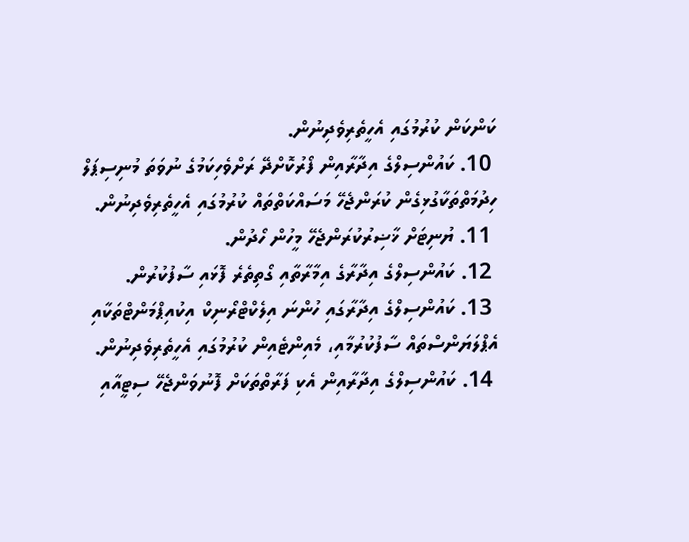ކަންކަން ކުރުމުގައި އެހީތެރިވެދިނުން.
 10. ކައުންސިލްގެ އިދާރާއިން ފޯރުކޮށްދޭ ރަށްވެހިކަމުގެ ނުވަތަ މުނިސިޕަލް ހިދުމަތްތަކާގުޅިގެން ކުރަންޖެހޭ މަސައްކަތްތައް ކުރުމުގައި އެހީތެރިވެދިނުން.
 11. ޔުނިޓަށް ޚާޟިރުކުރަންޖެހޭ މީހުން ހޯދުން.
 12. ކައުންސިލްގެ އިދާރާގެ އިމާރާތާއި ގޯތިތެރެ ފޮޅައި ސާފުކުރުން.
 13. ކައުންސިލްގެ އިދާރާގައި ހުންނަ އިލެކްޓްރޯނިކް އިކުއިޕްމަންޓްތަކާއި އެޕްލަޔަންސްތައް ސާފުކުރުމާއި، މެއިންޓެއިން ކުރުމުގައި އެހީތެރިވެދިނުން.
 14. ކައުންސިލްގެ އިދާރާއިން އެކި ފަރާތްތަކަށް ފޮނުވަންޖެހޭ ސިޓީއާއި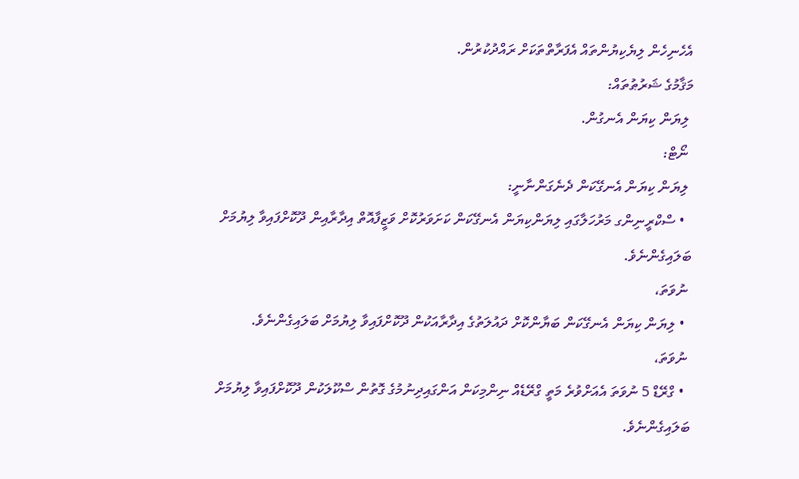އެހެނިހެން ލިޔެކިޔުންތައް އެފަރާތްތަކަށް ރައްދުކުރުން.
މަޤާމުގެ ޝަރުޠުތައް:
 ލިޔަން ކިޔަން އެނގުން.
 ނޯޓް:
 ލިޔަން ކިޔަން އެނގޭކަން ދެނެގަންނާނީ:
  • ސްކްރީނިންގ މަރުހަލާގައި ލިޔަންކިޔަން އެނގޭކަން ކަށަވަރުކޮށް ވަޒީފާއޮތް އިދާރާއިން ދޫކޮށްފައިވާ ލިޔުމަށް ބަލައިގެންނެވެ.
 ނުވަތަ،
  • ލިޔަން ކިޔަން އެނގޭކަން ބަޔާންކޮށް ދައުލަތުގެ އިދާރާއަކުން ދޫކޮށްފައިވާ ލިޔުމަށް ބަލައިގެންނެވެ.
 ނުވަތަ،
  • ގްރޭޑް 5 ނުވަތަ އެއަށްވުރެ މަތީ ގްރޭޑެއް ނިންމިކަން އަންގައިދިނުމުގެ ގޮތުން ސްކޫލަކުން ދޫކޮށްފައިވާ ލިޔުމަށް ބަލައިގެންނެވެ.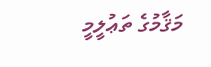މަޤާމުގެ ތަޢުލީމީ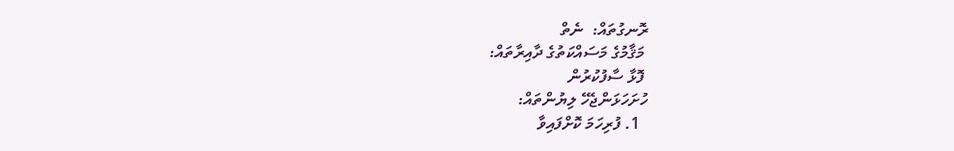ރޮނގުތައް:  ނެތް
 މަޤާމުގެ މަސައްކަތުގެ ދާއިރާތައް:
 ފޮޅާ ސާފުކުރުން
ހުށަހަޅަންޖެހޭ ލިޔުންތައް:
  1. ފުރިހަމަ ކޮށްފައިވާ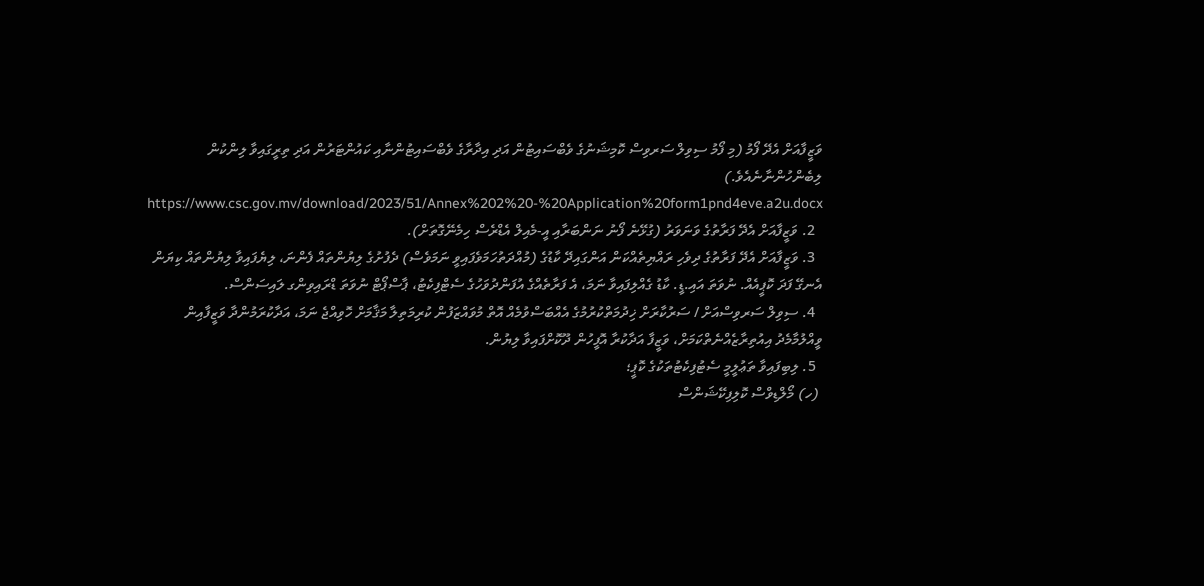ވަޒީފާއަށް އެދޭ ފޯމު (މި ފޯމު ސިވިލް ސަރވިސް ކޮމިޝަނުގެ ވެބްސައިޓުން އަދި އިދާރާގެ ވެބްސައިޓުންނާއި ކައުންޓަރުން އަދި ތިރީގައިވާ ލިންކުން ލިބެންހުންނާނެއެވެ.)  https://www.csc.gov.mv/download/2023/51/Annex%202%20-%20Application%20form1pnd4eve.a2u.docx
  2. ވަޒީފާއަށް އެދޭ ފަރާތުގެ ވަނަވަރު (ގުޅޭނެ ފޯނު ނަންބަރާއި އީ-މެއިލް އެޑްރެސް ހިމެނޭގޮތަށް).
  3. ވަޒީފާއަށް އެދޭ ފަރާތުގެ ދިވެހި ރައްޔިތެއްކަން އަންގައިދޭ ކާޑުގެ (މުއްދަތުހަމަވެފައިވީ ނަމަވެސް) ދެފުށުގެ ލިޔުންތައް ފެންނަ، ލިޔެފައިވާ ލިޔުންތައް ކިޔަން އެނގޭ ފަދަ ކޮޕީއެއް. ނުވަތަ އައި.ޑީ. ކާޑު ގެއްލިފައިވާ ނަމަ، އެ ފަރާތެއްގެ އުފަންދުވަހުގެ ސެޓްފިކެޓު، ޕާސްޕޯޓް ނުވަތަ ޑްރައިވިންގ ލައިސަންސް.
  4. ސިވިލް ސަރވިސްއަށް / ސަރުކާރަށް ޚިދުމަތްކުރުމުގެ އެއްބަސްވުމެއް އޮތް މުވައްޒަފުން ކުރިމަތިލާ މަޤާމަށް ހޮވިއްޖެ ނަމަ، އަދާކުރަމުންދާ ވަޒީފާއިން ވީއްލުމާމެދު އިއުތިރާޒެއްނެތްކަމަށް، ވަޒީފާ އަދާކުރާ އޮފީހުން ދޫކޮށްފައިވާ ލިޔުން.
  5. ލިބިފައިވާ ތަޢުލީމީ ސެޓުފިކެޓުތަކުގެ ކޮޕީ؛
 (ހ) މޯލްޑިވްސް ކޮލިފިކޭޝަންސް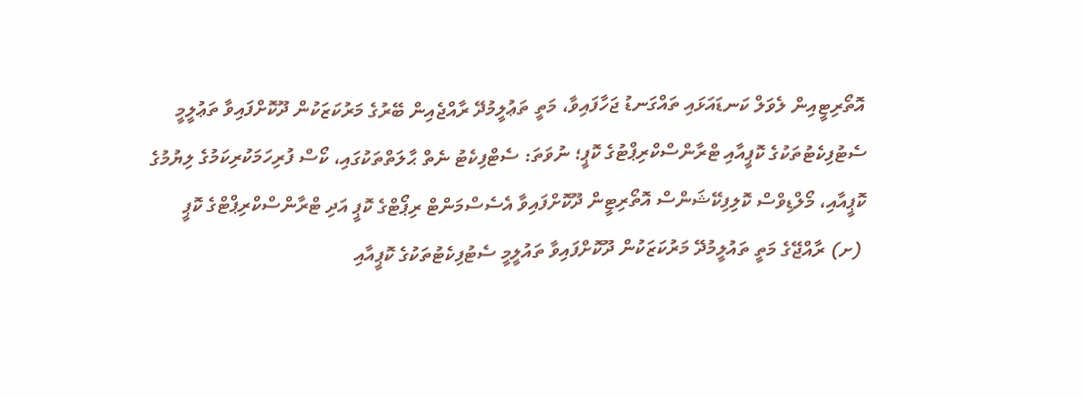އޮތޯރިޓީއިން ލެވަލް ކަނޑައަޅައި ތައްގަނޑު ޖަހާފައިވާ، މަތީ ތަޢުލީމުދޭ ރާއްޖެއިން ބޭރުގެ މަރުކަޒަކުން ދޫކޮށްފައިވާ ތަޢުލީމީ ސެޓުފިކެޓުތަކުގެ ކޮޕީއާއި ޓްރާންސްކްރިޕްޓުގެ ކޮޕީ؛ ނުވަތަ: ސެޓްފިކެޓު ނެތް ޙާލަތްތަކުގައި، ކޯސް ފުރިހަމަކުރިކަމުގެ ލިޔުމުގެ ކޮޕީއާއި، މޯލްޑިވްސް ކޮލިފިކޭޝަންސް އޮތޯރިޓީން ދޫކޮށްފައިވާ އެސެސްމަންޓް ރިޕޯޓްގެ ކޮޕީ އަދި ޓްރާންސްކްރިޕްޓްގެ ކޮޕީ
 (ށ) ރާއްޖޭގެ މަތީ ތައުލީމުދޭ މަރުކަޒަކުން ދޫކޮށްފައިވާ ތައުލީމީ ސެޓުފިކެޓުތަކުގެ ކޮޕީއާއި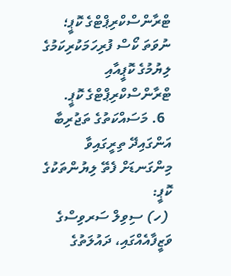ޓްރާންސްކްރިޕްޓްގެ ކޮޕީ؛ ނުވަތަ ކޯސް ފުރިހަމަކުރިކަމުގެ ލިޔުމުގެ ކޮޕީއާއި ޓްރާންސްކްރިޕްޓްގެ ކޮޕީ.
  6. މަސައްކަތުގެ ތަޖުރިބާ އަންގައިދޭ ތިރީގައިވާ މިންގަނޑަށް ފެތޭ ލިޔުންތަކުގެ ކޮޕީ:
 (ހ) ސިވިލް ސަރވިސްގެ ވަޒީފާއެއްގައި، ދައުލަތުގެ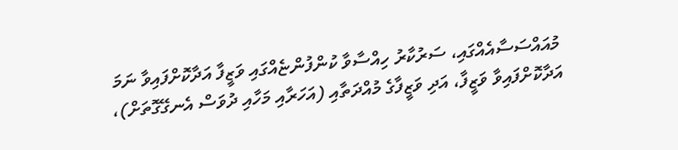މުއައްސަސާއެއްގައި، ސަރުކާރު ހިއްސާވާ ކުންފުންޏެއްގައި ވަޒީފާ އަދާކޮށްފައިވާ ނަމަ އަދާކޮށްފައިވާ ވަޒީފާ، އަދި ވަޒީފާގެ މުއްދަތާއި (އަހަރާއި މަހާއި ދުވަސް އެނގޭގޮތަށް)،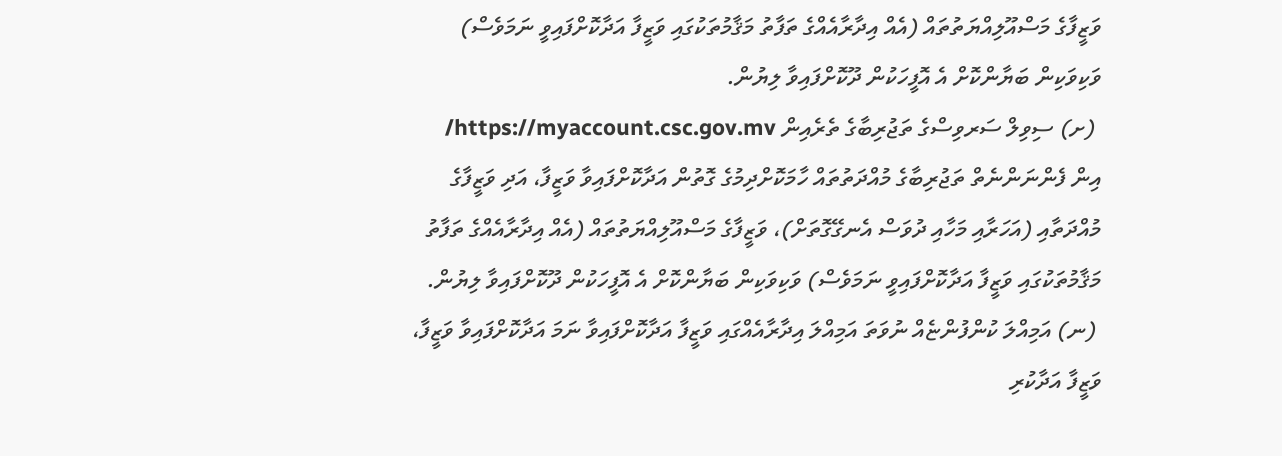ވަޒީފާގެ މަސްއޫލިއްޔަތުތައް (އެއް އިދާރާއެއްގެ ތަފާތު މަޤާމުތަކުގައި ވަޒީފާ އަދާކޮށްފައިވީ ނަމަވެސް) ވަކިވަކިން ބަޔާންކޮށް އެ އޮފީހަކުން ދޫކޮށްފައިވާ ލިޔުން.
 (ށ) ސިވިލް ސަރވިސްގެ ތަޖުރިބާގެ ތެރެއިން https://myaccount.csc.gov.mv/ އިން ފެންނަންނެތް ތަޖުރިބާގެ މުއްދަތުތައް ހާމަކޮށްދިމުގެ ގޮތުން އަދާކޮށްފައިވާ ވަޒީފާ، އަދި ވަޒީފާގެ މުއްދަތާއި (އަހަރާއި މަހާއި ދުވަސް އެނގޭގޮތަށް)، ވަޒީފާގެ މަސްއޫލިއްޔަތުތައް (އެއް އިދާރާއެއްގެ ތަފާތު މަޤާމުތަކުގައި ވަޒީފާ އަދާކޮށްފައިވީ ނަމަވެސް) ވަކިވަކިން ބަޔާންކޮށް އެ އޮފީހަކުން ދޫކޮށްފައިވާ ލިޔުން.
 (ނ) އަމިއްލަ ކުންފުންޏެއް ނުވަތަ އަމިއްލަ އިދާރާއެއްގައި ވަޒީފާ އަދާކޮށްފައިވާ ނަމަ އަދާކޮށްފައިވާ ވަޒީފާ، ވަޒީފާ އަދާކުރި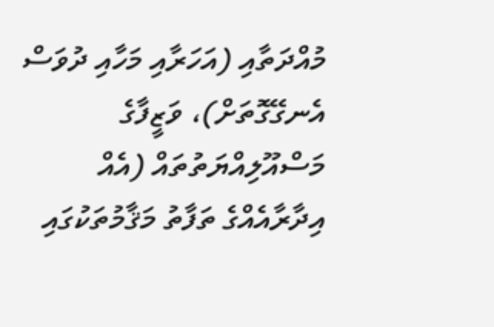މުއްދަތާއި (އަހަރާއި މަހާއި ދުވަސް އެނގޭގޮތަށް)، ވަޒީފާގެ މަސްއޫލިއްޔަތުތައް (އެއް އިދާރާއެއްގެ ތަފާތު މަޤާމުތަކުގައި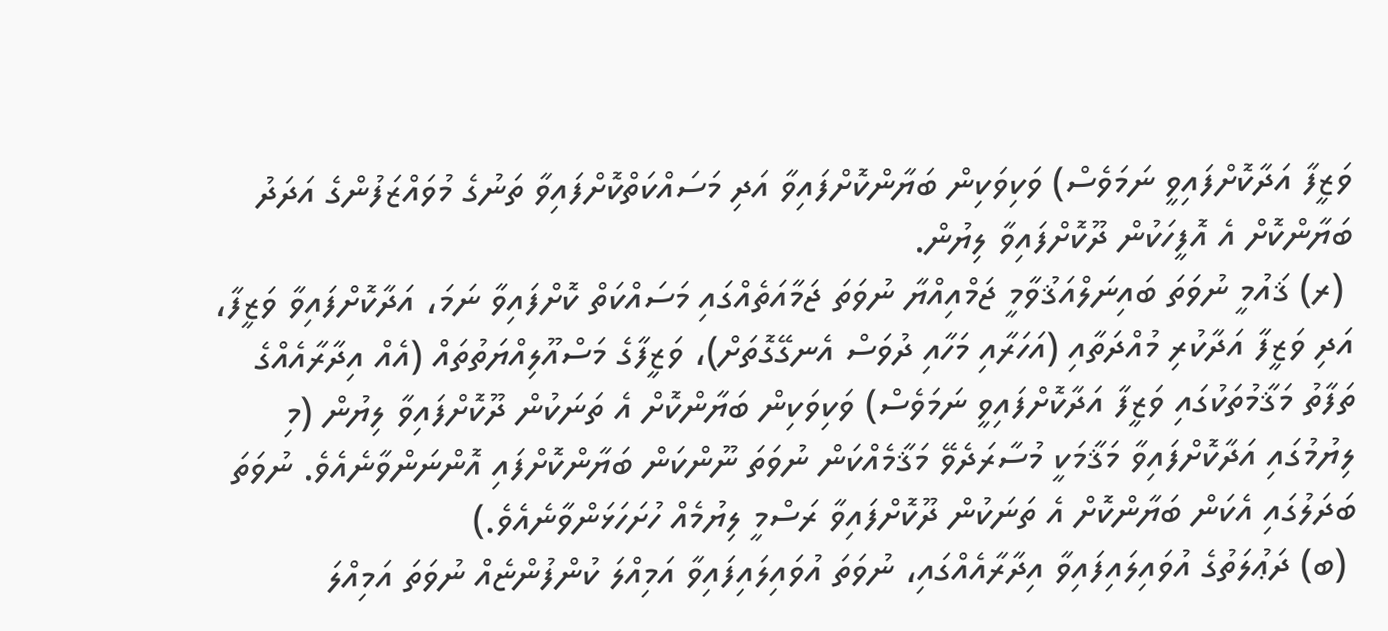ވަޒީފާ އަދާކޮށްފައިވީ ނަމަވެސް) ވަކިވަކިން ބަޔާންކޮށްފައިވާ އަދި މަސައްކަތްކޮށްފައިވާ ތަނުގެ މުވައްޒަފުންގެ އަދަދު ބަޔާންކޮށް އެ އޮފީހަކުން ދޫކޮށްފައިވާ ލިޔުން.
 (ރ) ޤައުމީ ނުވަތަ ބައިނަލްއަޤުވާމީ ޖަމްއިއްޔާ ނުވަތަ ޖަމާއަތެއްގައި މަސައްކަތް ކޮށްފައިވާ ނަމަ، އަދާކޮށްފައިވާ ވަޒީފާ، އަދި ވަޒީފާ އަދާކުރި މުއްދަތާއި (އަހަރާއި މަހާއި ދުވަސް އެނގޭގޮތަށް)، ވަޒީފާގެ މަސްއޫލިއްޔަތުތައް (އެއް އިދާރާއެއްގެ ތަފާތު މަޤާމުތަކުގައި ވަޒީފާ އަދާކޮށްފައިވީ ނަމަވެސް) ވަކިވަކިން ބަޔާންކޮށް އެ ތަނަކުން ދޫކޮށްފައިވާ ލިޔުން (މި ލިޔުމުގައި އަދާކޮށްފައިވާ މަޤާމަކީ މުސާރަދެވޭ މަޤާމެއްކަން ނުވަތަ ނޫންކަން ބަޔާންކޮށްފައި އޮންނަންވާނެއެވެ. ނުވަތަ ބަދަލުގައި އެކަން ބަޔާންކޮށް އެ ތަނަކުން ދޫކޮށްފައިވާ ރަސްމީ ލިޔުމެއް ހުށަހަޅަންވާނެއެވެ.)
 (ބ) ދަޢުލަތުގެ އުވައިލައިފައިވާ އިދާރާއެއްގައި، ނުވަތަ އުވައިލައިފައިވާ އަމިއްލަ ކުންފުންޏެއް ނުވަތަ އަމިއްލަ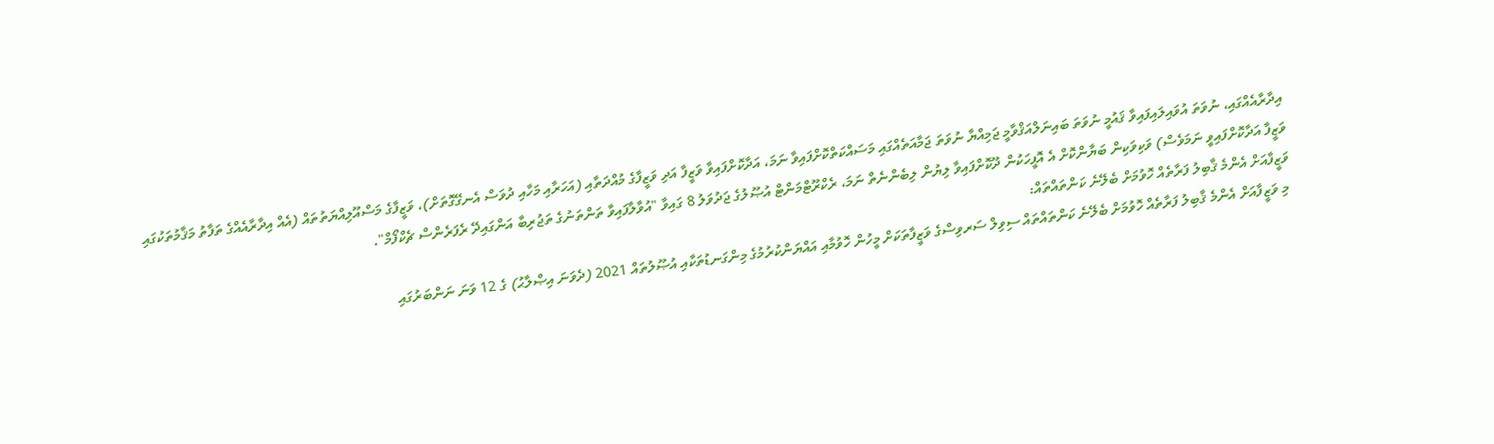އިދާރާއެއްގައި، ނުވަތަ އުވައިލައިފައިވާ ޤައުމީ ނުވަތަ ބައިނަލްއަޤްވާމީ ޖަމިއްޔާ ނުވަތަ ޖަމާއަތެއްގައި މަސައްކަތްކޮށްފައިވާ ނަމަ، އަދާކޮށްފައިވާ ވަޒީފާ އަދި ވަޒީފާގެ މުއްދަތާއި (އަހަރާއި މަހާއި ދުވަސް އެނގޭގޮތަށް)، ވަޒީފާގެ މަސްއޫލިއްޔަތުތައް (އެއް އިދާރާއެއްގެ ތަފާތު މަޤާމުތަކުގައި ވަޒީފާ އަދާކޮށްފައިވީ ނަމަވެސް) ވަކިވަކިން ބަޔާންކޮށް އެ އޮފީހަކުން ދޫކޮށްފައިވާ ލިޔުން ލިބެންނެތް ނަމަ، ރެކްރޫޓްމަންޓް އުޞޫލުގެ ޖަދުވަލު 8 ގައިވާ "އުވާލާފައިވާ ތަންތަނުގެ ތަޖުރިބާ އަންގައިދޭ ރެފަރެންސް ޗެކްފޯމް".
ވަޒީފާއަށް އެންމެ ޤާބިލު ފަރާތެއް ހޮވުމަށް ބެލޭނެ ކަންތައްތައް:
 މި ވަޒީފާއަށް އެންމެ ޤާބިލު ފަރާތެއް ހޮވުމަށް ބެލޭނެ ކަންތައްތައް ސިވިލް ސަރވިސްގެ ވަޒީފާތަކަށް މީހުން ހޮވުމާއި އައްޔަންކުރުމުގެ މިންގަނޑުތަކާއި އުޞޫލުތައް 2021 (ދެވަނަ އިޞްލާޙު) ގެ 12 ވަނަ ނަންބަރުގައި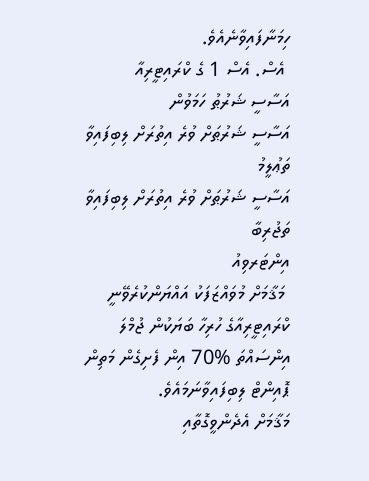ހިމަނާފައިވާނެއެވެ.
 އެސް. އެސް 1 ގެ ކްރައިޓީރިއާ
އަސާސީ ޝަރުޠު ހަމަވުން
އަސާސީ ޝަރުޠަށް ވުރެ އިތުރަށް ލިބިފައިވާ ތަޢުލީމު
އަސާސީ ޝަރުޠަށް ވުރެ އިތުރަށް ލިބިފައިވާ ތަޖުރިބާ
އިންޓަރވިއު
 މަޤާމަށް މުވައްޒަފަކު އައްޔަންކުރެވޭނީ ކްރައިޓީރިއާގެ ހުރިހާ ބަޔަކުން ޖުމްލަ އިންސައްތަ %70 އިން ފެށިގެން މަތިން ޕޮއިންޓް ލިބިފައިވާނަމައެވެ.
މަޤާމަށް އެދެންވީގޮތާއި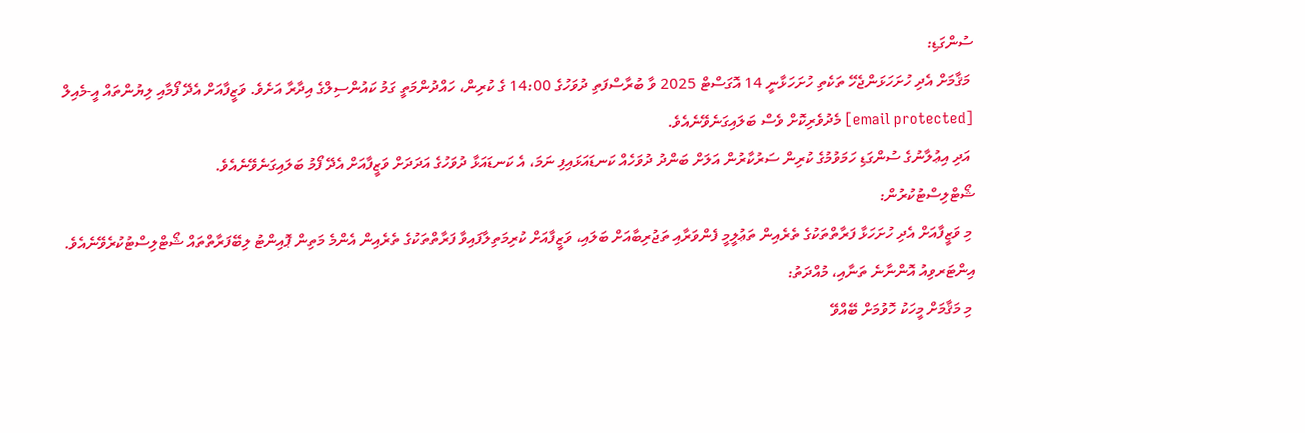ސުންގަޑި:
 މަޤާމަށް އެދި ހުށަހަޅަންޖެހޭ ތަކެތި ހުށަހަޅާނީ 14 އޮގަސްޓް 2025 ވާ ބުރާސްފަތި ދުވަހުގެ 14:00 ގެ ކުރިން، ހައްދުންމަތީ ގަމު ކައުންސިލްގެ އިދާރާ އަށެވެ. ވަޒީފާއަށް އެދޭ ފޯމާއި ލިޔުންތައް އީ-މެއިލް [email protected] މެދުވެރިކޮށް ވެސް ބަލައިގަނެވޭނެއެވެ.
 އަދި އިޢުލާނުގެ ސުންގަޑި ހަމަވުމުގެ ކުރިން ސަރުކާރުން އަލަށް ބަންދު ދުވަހެއް ކަނޑައަޅައިފި ނަމަ، އެ ކަނޑައަޅާ ދުވަހުގެ އަދަދަށް ވަޒީފާއަށް އެދޭ ފޯމު ބަލައިގަނެވޭނެއެވެ.
ޝޯޓްލިސްޓުކުރުން:
 މި ވަޒީފާއަށް އެދި ހުށަހަޅާ ފަރާތްތަކުގެ ތެރެއިން ތަޢުލީމީ ފެންވަރާއި ތަޖުރިބާއަށް ބަލައި، ވަޒީފާއަށް ކުރިމަތިލާފައިވާ ފަރާތްތަކުގެ ތެރެއިން އެންމެ މަތިން ޕޮއިންޓު ލިބޭފަރާތްތައް ޝޯޓްލިސްޓުކުރެވޭނެއެވެ.
އިންޓަރވިއު އޮންނާނެ ތަނާއި، މުއްދަތު:
 މި މަޤާމަށް މީހަކު ހޮވުމަށް ބޭއްވޭ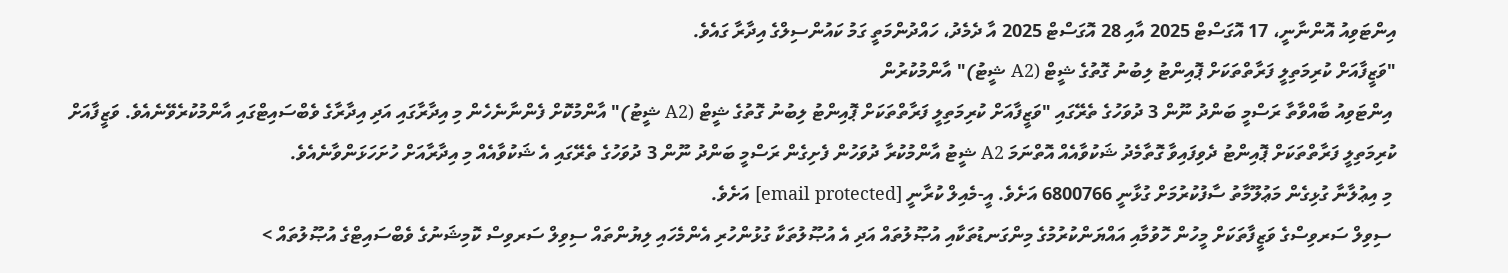އިންޓަވިއު އޮންނާނީ، 17 އޮގަސްޓް 2025 އާއި 28 އޮގަސްޓް 2025 އާ ދެމެދު، ހައްދުންމަތީ ގަމު ކައުންސިލްގެ އިދާރާ ގައެވެ.
"ވަޒީފާއަށް ކުރިމަތިލީ ފަރާތްތަކަށް ޕޮއިންޓު ލިބުނު ގޮތުގެ ޝީޓް (A2 ޝީޓު)" އާންމުކުރުން
 އިންޓަވިއު ބާއްވާތާ ރަސްމީ ބަންދު ނޫން 3 ދުވަހުގެ ތެރޭގައި "ވަޒީފާއަށް ކުރިމަތިލީ ފަރާތްތަކަށް ޕޮއިންޓު ލިބުނު ގޮތުގެ ޝީޓް (A2 ޝީޓު)" އާންމުކޮށް ފެންނާނެހެން މި އިދާރާގައި އަދި އިދާރާގެ ވެބްސައިޓްގައި އާންމުކުރެވޭނެއެވެ. ވަޒީފާއަށް ކުރިމަތިލީ ފަރާތްތަކަށް ޕޮއިންޓު ދެވިފައިވާ ގޮތާމެދު ޝަކުވާއެއް އޮތްނަމަ A2 ޝީޓު އާންމުކުރާ ދުވަހުން ފެށިގެން ރަސްމީ ބަންދު ނޫން 3 ދުވަހުގެ ތެރޭގައި އެ ޝަކުވާއެއް މި އިދާރާއަށް ހުށަހަޅަންވާނެއެވެ.
 މި އިޢުލާނާ ގުޅިގެން މަޢުލޫމާތު ސާފުކުރުމަށް ގުޅާނީ 6800766 އަށެވެ. އީ-މެއިލް ކުރާނީ [email protected] އަށެވެ.
 ސިވިލް ސަރވިސްގެ ވަޒީފާތަކަށް މީހުން ހޮވުމާއި އައްޔަންކުރުމުގެ މިންގަނޑުތަކާއި އުޞޫލުތައް އަދި އެ އުޞޫލުތަކާ ގުޅުންހުރި އެންމެހައި ލިޔުންތައް ސިވިލް ސަރވިސް ކޮމިޝަނުގެ ވެބްސައިޓްގެ އުޞޫލުތައް >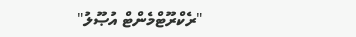"ރެކްރޫޓްމެންޓް އުޞޫލު"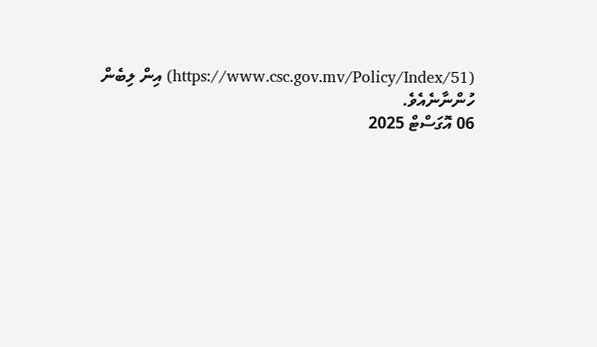(https://www.csc.gov.mv/Policy/Index/51) އިން ލިބެން ހުންނާނެއެވެ.
06 އޮގަސްޓް 2025